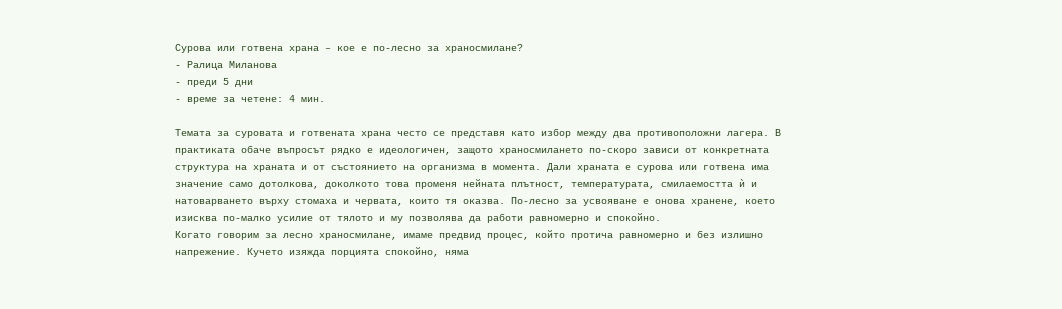Сурова или готвена храна – кое е по-лесно за храносмилане?
- Ралица Миланова
- преди 5 дни
- време за четене: 4 мин.

Темата за суровата и готвената храна често се представя като избор между два противоположни лагера. В практиката обаче въпросът рядко е идеологичен, защото храносмилането по-скоро зависи от конкретната структура на храната и от състоянието на организма в момента. Дали храната е сурова или готвена има значение само дотолкова, доколкото това променя нейната плътност, температурата, смилаемостта ѝ и натоварването върху стомаха и червата, които тя оказва. По-лесно за усвояване е онова хранене, което изисква по-малко усилие от тялото и му позволява да работи равномерно и спокойно.
Когато говорим за лесно храносмилане, имаме предвид процес, който протича равномерно и без излишно напрежение. Кучето изяжда порцията спокойно, няма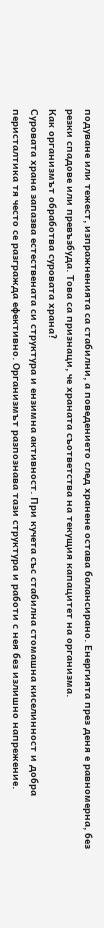подуване или тежест, изпражненията са стабилни, а поведението след хранене остава балансирано. Енергията през деня е равномерна, без резки спадове или превъзбуда. Това са признаци, че храната съответства на текущия капацитет на организма.
Как организмът обработва суровата храна?
Суровата храна запазва естествената си структура и ензимна активност. При кучета със стабилна стомашна киселинност и добра перисталтика тя често се разгражда ефективно. Организмът разпознава тази структура и работи с нея без излишно напрежение.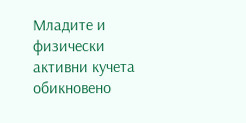Младите и физически активни кучета обикновено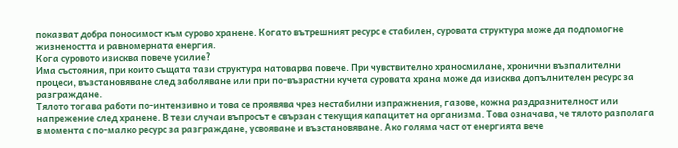показват добра поносимост към сурово хранене. Когато вътрешният ресурс е стабилен, суровата структура може да подпомогне жизнеността и равномерната енергия.
Кога суровото изисква повече усилие?
Има състояния, при които същата тази структура натоварва повече. При чувствително храносмилане, хронични възпалителни процеси, възстановяване след заболяване или при по-възрастни кучета суровата храна може да изисква допълнителен ресурс за разграждане.
Тялото тогава работи по-интензивно и това се проявява чрез нестабилни изпражнения, газове, кожна раздразнителност или напрежение след хранене. В тези случаи въпросът е свързан с текущия капацитет на организма. Това означава, че тялото разполага в момента с по-малко ресурс за разграждане, усвояване и възстановяване. Ако голяма част от енергията вече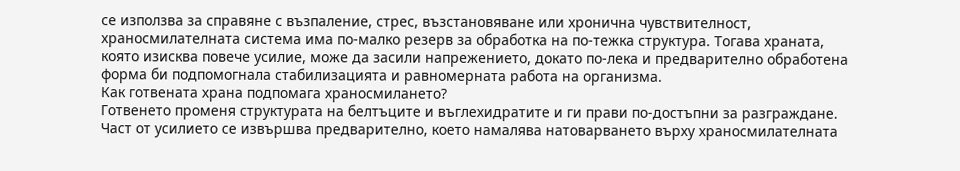се използва за справяне с възпаление, стрес, възстановяване или хронична чувствителност, храносмилателната система има по-малко резерв за обработка на по-тежка структура. Тогава храната, която изисква повече усилие, може да засили напрежението, докато по-лека и предварително обработена форма би подпомогнала стабилизацията и равномерната работа на организма.
Как готвената храна подпомага храносмилането?
Готвенето променя структурата на белтъците и въглехидратите и ги прави по-достъпни за разграждане. Част от усилието се извършва предварително, което намалява натоварването върху храносмилателната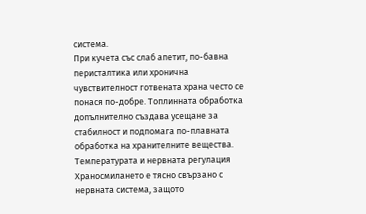система.
При кучета със слаб апетит, по-бавна перисталтика или хронична чувствителност готвената храна често се понася по-добре. Топлинната обработка допълнително създава усещане за стабилност и подпомага по-плавната обработка на хранителните вещества.
Температурата и нервната регулация
Храносмилането е тясно свързано с нервната система, защото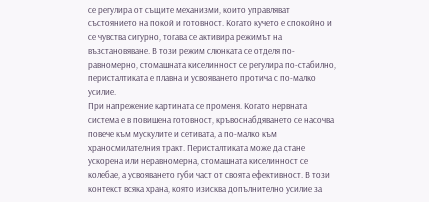се регулира от същите механизми, които управляват състоянието на покой и готовност. Когато кучето е спокойно и се чувства сигурно, тогава се активира режимът на възстановяване. В този режим слюнката се отделя по-равномерно, стомашната киселинност се регулира по-стабилно, перисталтиката е плавна и усвояването протича с по-малко усилие.
При напрежение картината се променя. Когато нервната система е в повишена готовност, кръвоснабдяването се насочва повече към мускулите и сетивата, а по-малко към храносмилателния тракт. Перисталтиката може да стане ускорена или неравномерна, стомашната киселинност се колебае, а усвояването губи част от своята ефективност. В този контекст всяка храна, която изисква допълнително усилие за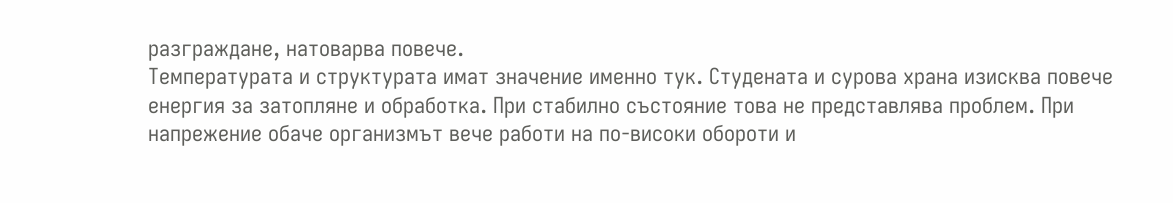разграждане, натоварва повече.
Температурата и структурата имат значение именно тук. Студената и сурова храна изисква повече енергия за затопляне и обработка. При стабилно състояние това не представлява проблем. При напрежение обаче организмът вече работи на по-високи обороти и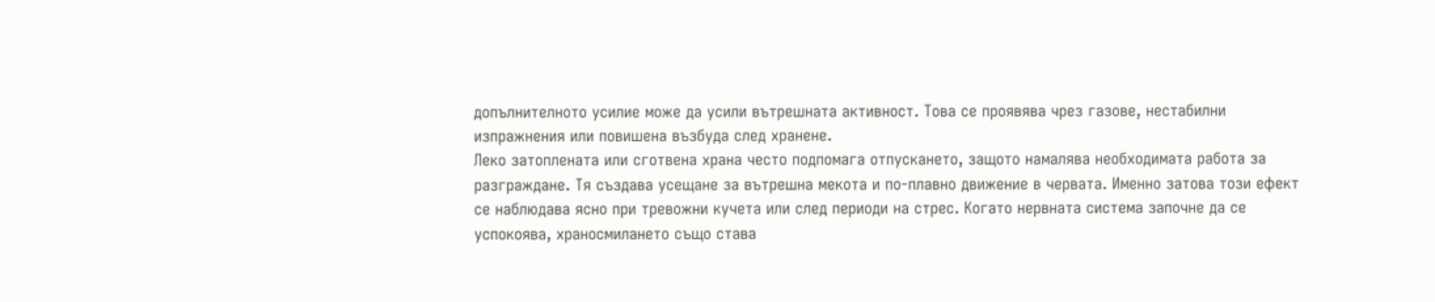допълнителното усилие може да усили вътрешната активност. Това се проявява чрез газове, нестабилни изпражнения или повишена възбуда след хранене.
Леко затоплената или сготвена храна често подпомага отпускането, защото намалява необходимата работа за разграждане. Тя създава усещане за вътрешна мекота и по-плавно движение в червата. Именно затова този ефект се наблюдава ясно при тревожни кучета или след периоди на стрес. Когато нервната система започне да се успокоява, храносмилането също става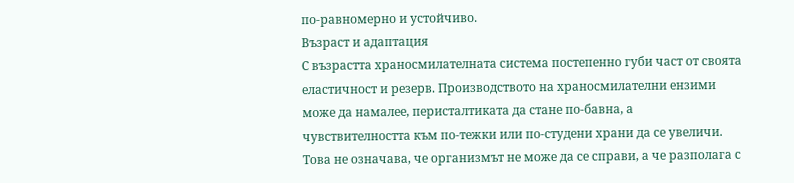по-равномерно и устойчиво.
Възраст и адаптация
С възрастта храносмилателната система постепенно губи част от своята еластичност и резерв. Производството на храносмилателни ензими може да намалее, перисталтиката да стане по-бавна, а чувствителността към по-тежки или по-студени храни да се увеличи. Това не означава, че организмът не може да се справи, а че разполага с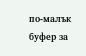по-малък буфер за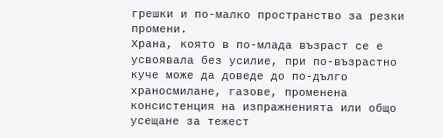грешки и по-малко пространство за резки промени.
Храна, която в по-млада възраст се е усвоявала без усилие, при по-възрастно куче може да доведе до по-дълго храносмилане, газове, променена консистенция на изпражненията или общо усещане за тежест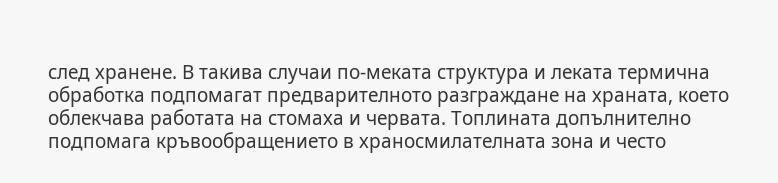след хранене. В такива случаи по-меката структура и леката термична обработка подпомагат предварителното разграждане на храната, което облекчава работата на стомаха и червата. Топлината допълнително подпомага кръвообращението в храносмилателната зона и често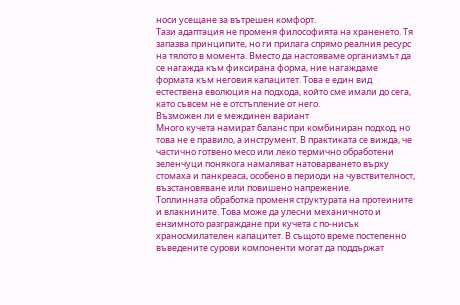носи усещане за вътрешен комфорт.
Тази адаптация не променя философията на храненето. Тя запазва принципите, но ги прилага спрямо реалния ресурс на тялото в момента. Вместо да настояваме организмът да се нагажда към фиксирана форма, ние нагаждаме формата към неговия капацитет. Това е един вид естествена еволюция на подхода, който сме имали до сега, като съвсем не е отстъпление от него.
Възможен ли е междинен вариант
Много кучета намират баланс при комбиниран подход, но това не е правило, а инструмент. В практиката се вижда, че частично готвено месо или леко термично обработени зеленчуци понякога намаляват натоварването върху стомаха и панкреаса, особено в периоди на чувствителност, възстановяване или повишено напрежение.
Топлинната обработка променя структурата на протеините и влакнините. Това може да улесни механичното и ензимното разграждане при кучета с по-нисък храносмилателен капацитет. В същото време постепенно въведените сурови компоненти могат да поддържат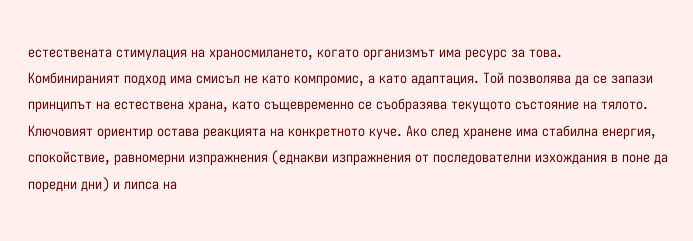естествената стимулация на храносмилането, когато организмът има ресурс за това.
Комбинираният подход има смисъл не като компромис, а като адаптация. Той позволява да се запази принципът на естествена храна, като същевременно се съобразява текущото състояние на тялото.
Ключовият ориентир остава реакцията на конкретното куче. Ако след хранене има стабилна енергия, спокойствие, равномерни изпражнения (еднакви изпражнения от последователни изхождания в поне да поредни дни) и липса на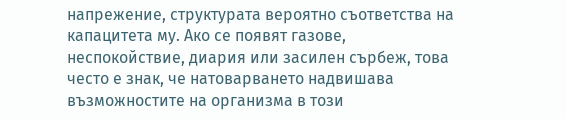напрежение, структурата вероятно съответства на капацитета му. Ако се появят газове, неспокойствие, диария или засилен сърбеж, това често е знак, че натоварването надвишава възможностите на организма в този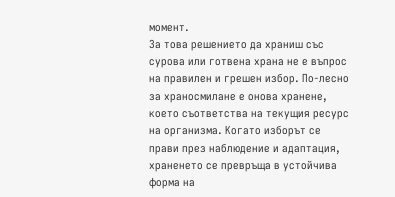момент.
За това решението да храниш със сурова или готвена храна не е въпрос на правилен и грешен избор. По-лесно за храносмилане е онова хранене, което съответства на текущия ресурс на организма. Когато изборът се прави през наблюдение и адаптация, храненето се превръща в устойчива форма на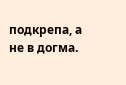подкрепа, а не в догма.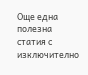Още една полезна статия с изключително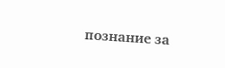познание за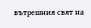вътрешния свят на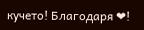кучето! Благодаря ❤!